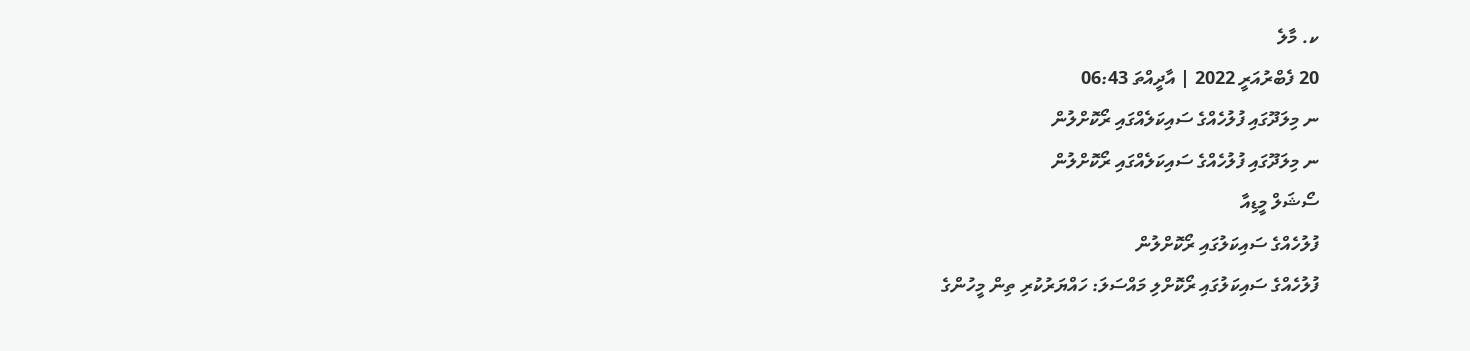ކ. މާލެ
20 ފެބްރުއަރީ 2022 | އާދީއްތަ 06:43
ނ މިލަދޫގައި ފުލުހެއްގެ ސައިކަލެއްގައި ރޯކޮށްލުން
ނ މިލަދޫގައި ފުލުހެއްގެ ސައިކަލެއްގައި ރޯކޮށްލުން
ސޯޝަލް މީޑިއާ
ފުލުހެއްގެ ސައިކަލުގައި ރޯކޮށްލުން
ފުލުހެއްގެ ސައިކަލުގައި ރޯކޮށްލި މައްސަލަ: ހައްޔަރުކުރި ތިން މީހުންގެ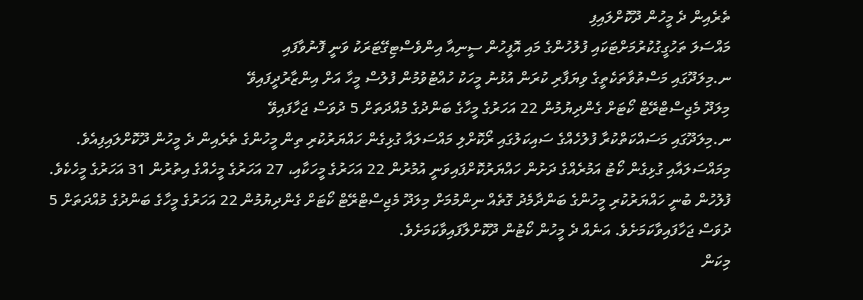ތެރެއިން ދެ މީހުން ދޫކޮށްލައިފި
މައްސަލަ ތަހުގީގުކުރުމަށްޓަކައި ފުލުހުންގެ މައި އޮފީހުން ސީނިއާ އިންވެސްޓިގޭޓަރަކު ވަނީ ފޮނުވާފައި
ނ.މިލަދޫގައި މަސްތުވާތަކެތީގެ ވިޔަފާރި ކުރަން އުޅުނު މީހަކު ހުއްޓުވުމުން ފުލުސް މީހާ އަށް އިންޒާރުދީފައިވޭ
މިލަދޫ މެޖިސްޓްރޭޓް ކޯޓަށް ގެންދިޔުމުން 22 އަހަރުގެ މީހާގެ ބަންދުގެ މުއްދަތަށް 5 ދުވަސް ޖަހާފައިވޭ
ނ.މިލަދޫގައި މަސައްކަތްކުރާ ފުލުހެއްގެ ސައިކަލުގައި ރޯކޮށްލި މައްސަލައާ ގުޅިގެން ހައްޔަރުކުރި ތިން މީހުންގެ ތެރެއިން ދެ މީހުން ދޫކޮށްލައިފިއެވެ.
މިމައްސަލައާއި ގުޅިގެން ކޯޓު އަމުރެއްގެ ދަށުން ހައްޔަރުކޮށްފައިވަނީ އުމުރުން 22 އަހަރުގެ މީހަކާއި، 27 އަހަރުގެ މީހެއްގެ އިތުރުން 31 އަހަރުގެ މީހެކެވެ. ފުލުހުން ބުނީ ހައްޔަރުކުރި މީހުންގެ ބަންދާމެދު ގޮތެއް ނިންމުމަށް މިލަދޫ މެޖިސްޓްރޭޓް ކޯޓަށް ގެންދިޔުމުން 22 އަހަރުގެ މީހާގެ ބަންދުގެ މުއްދަތަށް 5 ދުވަސް ޖަހާފައިވާކަމަށެވެ. އަނެއް ދެ މީހުން ކޯޓުން ދޫކޮށްލާފައިވާކަމަށެވެ.
މިކަން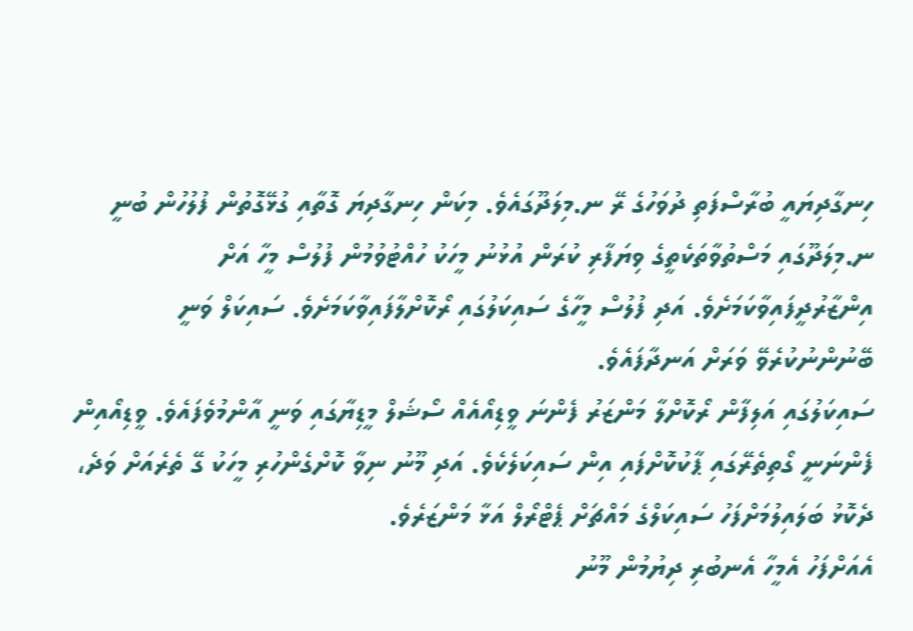ހިނގާދިޔައީ ބުރާސްފަތި ދުވަހުގެ ރޭ ނ.މިލަދޫގައެވެ. މިކަން ހިނގާދިޔަ ގޮތާއި ގުޅޭގޮތުން ފުލުހުން ބުނީ ނ.މިލަދޫގައި މަސްތުވާތަކެތީގެ ވިޔަފާރި ކުރަން އުޅުނު މީހަކު ހުއްޓުވުމުން ފުލުސް މީހާ އަށް އިންޒާރުދީފައިވާކަމަށެވެ. އަދި ފުލުސް މީހާގެ ސައިކަލުގައި ރޯކޮށްލާފައިވާކަމަށެވެ. ސައިކަލް ވަނީ ބޭނުންނުކުރެވޭ ވަރަށް އަނދާފައެވެ.
ސައިކަލުގައި އަލިފާން ރޯކޮށްލާ މަންޒަރު ފެންނަ ވީޑިއޯއެއް ސޯޝަލް މީޑިޔާގައި ވަނީ އާންމުވެފައެވެ. ވީޑިއޯއިން ފެންނަނީ ގޯތިތެރޭގައި ޕާކުކޮށްފައި އިން ސައިކަލެކެވެ. އަދި މޫނު ނިވާ ކޮށްގެންހުރި މީހަކު ގޭ ތެރެއަށް ވަދެ، ދެކޮޅު ބަލައިލުމަށްފަހު ސައިކަލްގެ މައްޗަށް ޕެޓްރޯލް އަޅާ މަންޒަރެވެ.
އެއަށްފަހު އެމީހާ އެނބުރި ދިޔުމުން މޫނު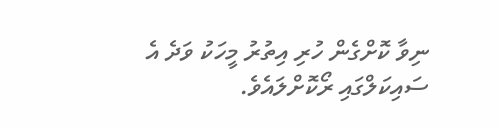ނިވާ ކޮށްގެން ހުރި އިތުރު މީހަކު ވަދެ އެ ސައިކަލްގައި ރޯކޮށްލައެވެ.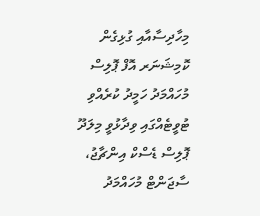މިހާދިސާއާއި ގުޅިގެން ކޮމިޝަނަރ އޮފް ޕޮލިސް މުހައްމަދު ހަމީދު ކުރެއްވި ޓުވީޓެއްގައި ވިދާޅުވީ މިލަދޫ ޕޮލިސް ޑެސްކް އިންޗާޖު، ސާޖަންޓް މުހައްމަދު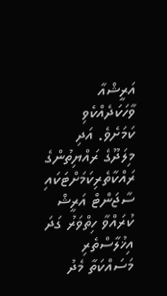އަރީޝްއާ ވާހަކަދެއްކެވި ކަމަށެވެ. އަދި މިލަދޫގެ ރައްޔިތުންގެ ރައްކާތެރިކަމަށްޓަކައި ސާޖަންޓް އަރީޝް ކުރައްވާ ހިތްވަރު ގަދަ އިޚުލާސްތެރި މަސައްކަތާ މެދު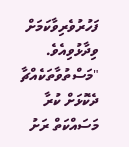ފަހުރުވެރިވާކަމަށް ވިދާޅުވިއެވެ.
"މަސްތުވާތަކެއްޗާ ދެކޮޅަށް ކުރާ މަސައްކަތް ރަށު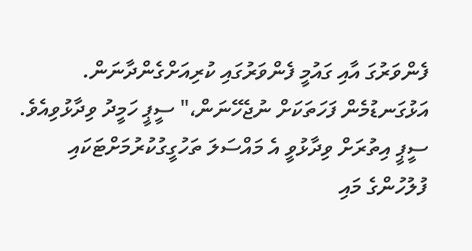ފެންވަރުގަ އާއި ގައުމީ ފެންވަރުގައި ކުރިއަށްގެންދާނަން. އަޅުގަނޑުމެން ފަހަތަކަށް ނުޖެހޭނަން،" ސީޕީ ހަމީދު ވިދާޅުވިއެވެ.
ސީޕީ އިތުރަށް ވިދާޅުވީ އެ މައްސަލަ ތަހުގީގުކުރުމަށްޓަކައި ފުލުހުންގެ މައި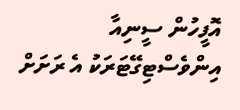އޮފީހުން ސީނިއާ އިންވެސްޓިގޭޓަރަކު އެ ރަށަށް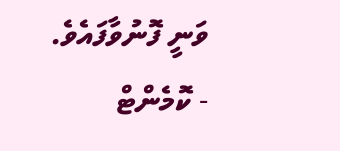ވަނީ ފޮނުވާފައެވެ.
- ކޮމެންޓް